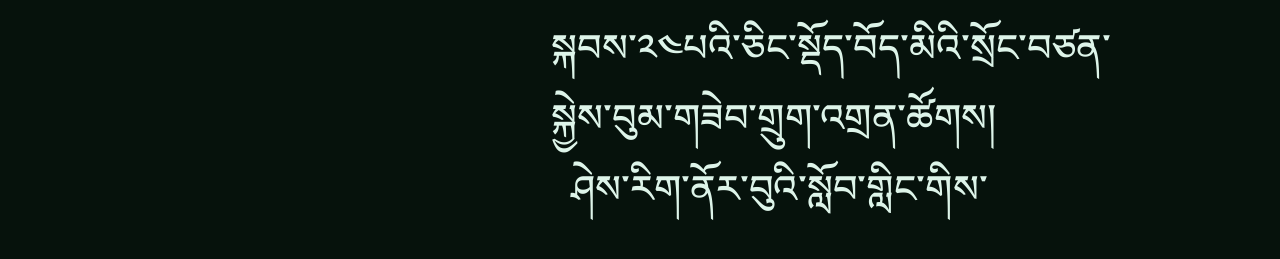སྐབས་༢༤པའི་ཅིང་སྡོད་བོད་མིའི་སྲོང་བཙན་སྐྱེས་བུམ་གཟེབ་གྲུག་འགྲན་ཚོགས།
  ཤེས་རིག་ནོར་བུའི་སློབ་གླིང་གིས་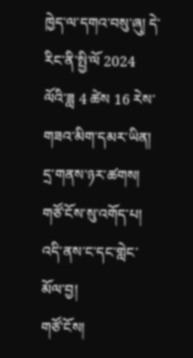ཁྱེད་ལ་དགའ་བསུ་ཞུ། དེ་རིང་ནི་སྤྱི་ལོ 2024 ལོའི་ཟླ 4 ཚེས 16 རེས་གཟའ་མིག་དམར་ཡིན། དྲ་གནས་ཉར་ཚགས།  གཙོ་ངོས་སུ་འགོད་པ། འདི་ནས་ང་དང་གླེང་མོལ་བྱ།
གཙོ་ངོས།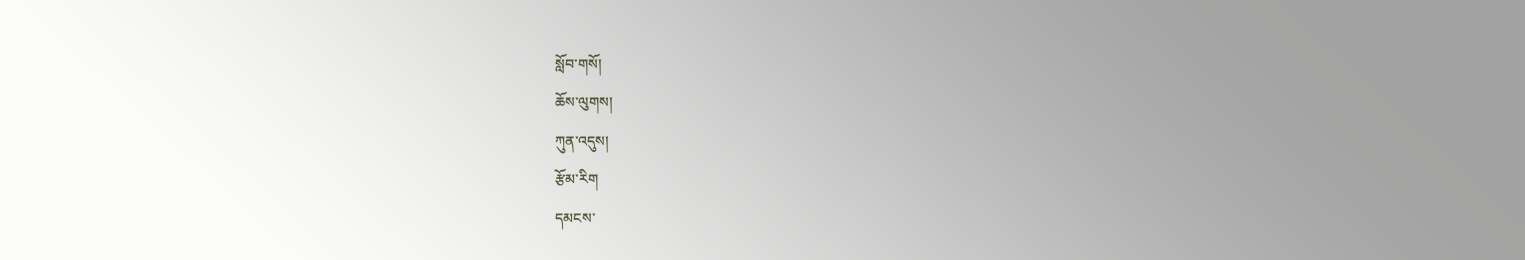སློབ་གསོ།
ཆོས་ལུགས།
ཀུན་འདུས།
རྩོམ་རིག
དམངས་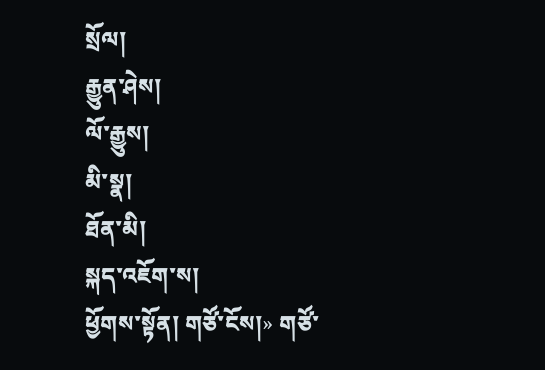སྲོལ།
རྒྱུན་ཤེས།
ལོ་རྒྱུས།
མི་སྣ།
ཐོན་མི།
སྐད་འཇོག་ས།
ཕྱོགས་སྟོན། གཙོ་ངོས།» གཙོ་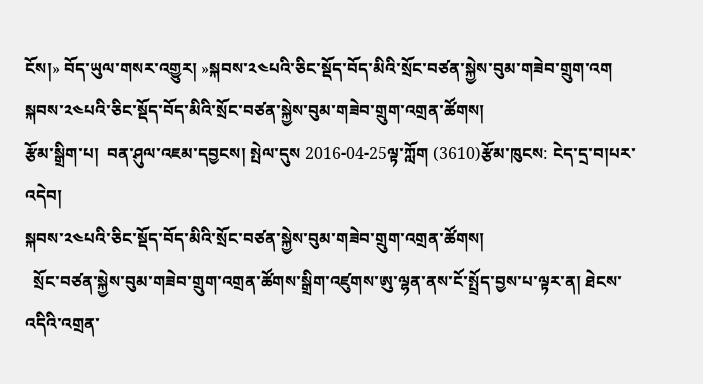ངོས།» བོད་ཡུལ་གསར་འགྱུར། »སྐབས་༢༤པའི་ཅིང་སྡོད་བོད་མིའི་སྲོང་བཙན་སྐྱེས་བུམ་གཟེབ་གྲུག་འག
སྐབས་༢༤པའི་ཅིང་སྡོད་བོད་མིའི་སྲོང་བཙན་སྐྱེས་བུམ་གཟེབ་གྲུག་འགྲན་ཚོགས།
རྩོམ་སྒྲིག་པ།  བན་ཤུལ་འཇམ་དབྱངས། སྤེལ་དུས 2016-04-25ལྟ་ཀློག (3610)རྩོམ་ཁུངས: ངེད་དྲ་བ།པར་འདེབ།
སྐབས་༢༤པའི་ཅིང་སྡོད་བོད་མིའི་སྲོང་བཙན་སྐྱེས་བུམ་གཟེབ་གྲུག་འགྲན་ཚོགས།
  སྲོང་བཙན་སྐྱེས་བུམ་གཟེབ་གྲུག་འགྲན་ཚོགས་སྒྲིག་འཛུགས་ཨུ་ལྷན་ནས་ངོ་སྤྲོད་བྱས་པ་ལྟར་ན། ཐེངས་འདིའི་འགྲན་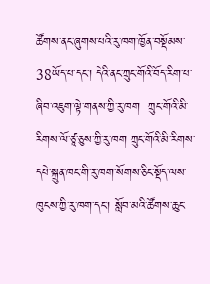ཚོགས་ནང་ཞུགས་པའི་རུ་ཁག་ཁྱོན་བསྡོམས་38ཡོད་པ་དང་། དེའི་ནང་ཀྲུང་གོའི་བོད་རིག་པ་ཞིབ་འཇུག་ལྟེ་གནས་ཀྱི་རུ་ཁག  ཀྲུང་གོའི་མི་རིགས་ལོ་ཙཱ་ཅུས་ཀྱི་རུ་ཁག ཀྲུང་གོའི་མི་རིགས་དཔེ་སྐྲུན་ཁང་གི་རུ་ཁག་སོགས་ཅིང་སྡོད་ལས་ཁུངས་ཀྱི་རུ་ཁག་དང་། སློབ་མའི་ཚོགས་ཆུང་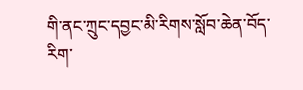གི་ནང་ཀྲུང་དབྱང་མི་རིགས་སློབ་ཆེན་བོད་རིག་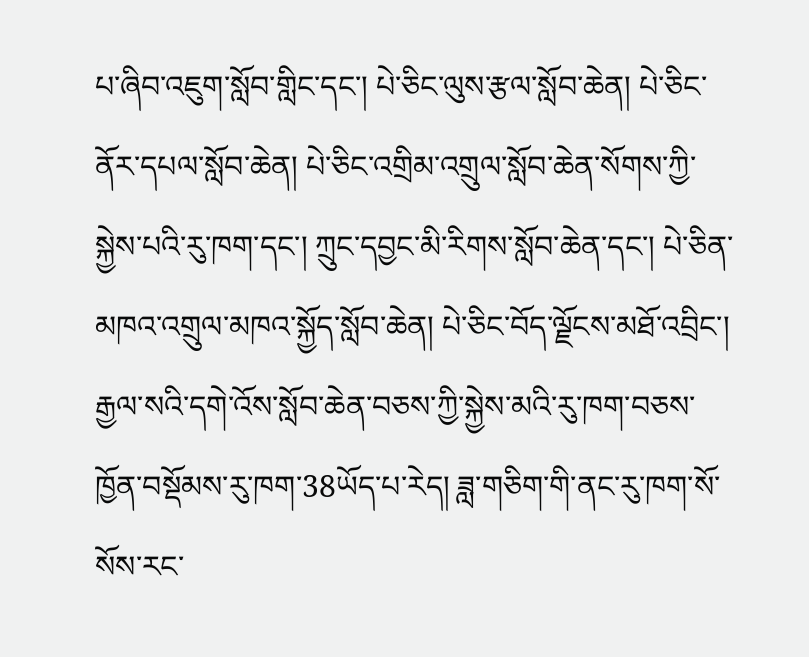པ་ཞིབ་འཇུག་སློབ་གླིང་དང་། པེ་ཅིང་ལུས་རྩལ་སློབ་ཆེན། པེ་ཅིང་ནོར་དཔལ་སློབ་ཆེན། པེ་ཅིང་འགྲིམ་འགྲུལ་སློབ་ཆེན་སོགས་ཀྱི་སྐྱེས་པའི་རུ་ཁག་དང་། ཀྲུང་དབྱང་མི་རིགས་སློབ་ཆེན་དང་། པེ་ཅིན་མཁའ་འགྲུལ་མཁའ་སྐྱོད་སློབ་ཆེན། པེ་ཅིང་བོད་ལྗོངས་མཐོ་འབྲིང་། རྒྱལ་སའི་དགེ་འོས་སློབ་ཆེན་བཅས་ཀྱི་སྐྱེས་མའི་རུ་ཁག་བཅས་ཁྱོན་བསྡོམས་རུ་ཁག་38ཡོད་པ་རེད། ཟླ་གཅིག་གི་ནང་རུ་ཁག་སོ་སོས་རང་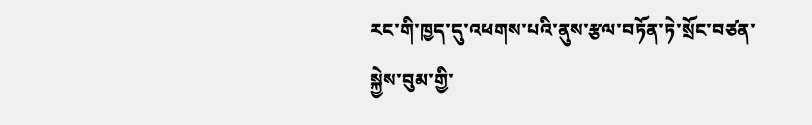རང་གི་ཁྱད་དུ་འཕགས་པའི་ནུས་རྩལ་བཏོན་ཏེ་སྲོང་བཙན་སྐྱེས་བུམ་གྱི་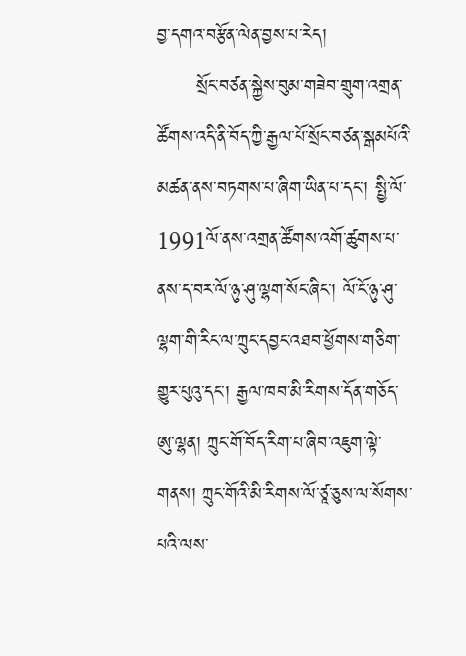བྱ་དགའ་བརྩོན་ལེན་བྱས་པ་རེད།
      སྲོང་བཙན་སྐྱེས་བུམ་གཟེབ་གྲུག་འགྲན་ཚོགས་འདི་ནི་བོད་ཀྱི་རྒྱལ་པོ་སྲོང་བཙན་སྒམཔོའི་མཚན་ནས་བཏགས་པ་ཞིག་ཡིན་པ་དང་། སྤྱི་ལོ་1991ལོ་ནས་འགྲན་ཚོགས་འགོ་ཚུགས་པ་ནས་ད་བར་ལོ་ཉུ་ཤུ་ལྷག་སོང་ཞིང་། ལོ་ངོ་ཉུ་ཤུ་ལྷག་གི་རིང་ལ་ཀྲུང་དབྱང་འཐབ་ཕྱོགས་གཅིག་གྱུར་པུའུ་དང་། རྒྱལ་ཁབ་མི་རིགས་དོན་གཅོད་ཨུ་ལྷན། ཀྲུང་གོ་བོད་རིག་པ་ཞིབ་འཇུག་ལྟེ་གནས། ཀྲུང་གོའི་མི་རིགས་ལོ་ཙཱ་ཅུས་ལ་སོགས་པའི་ལས་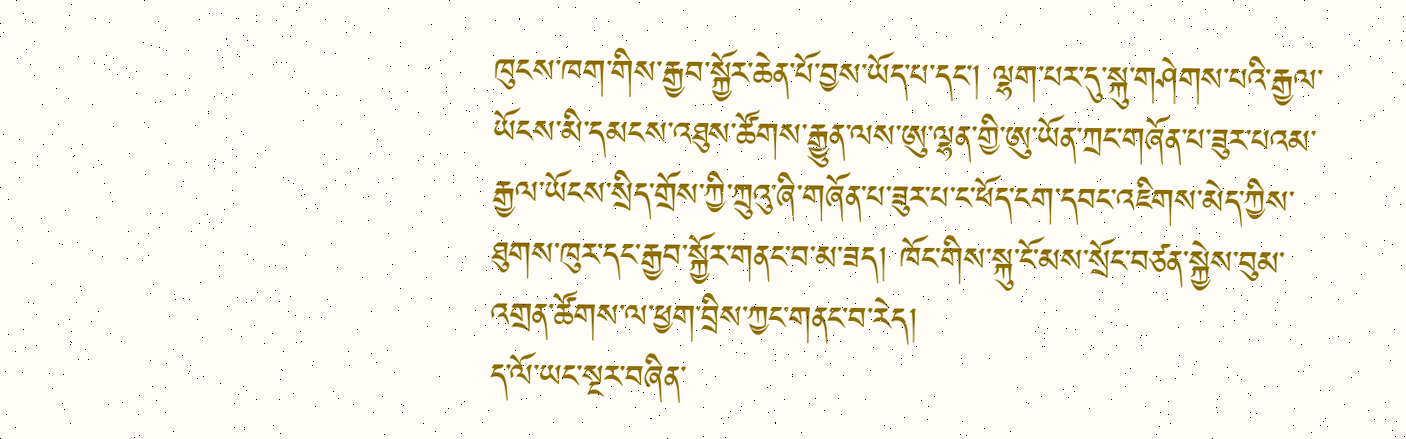ཁུངས་ཁག་གིས་རྒྱབ་སྐྱོར་ཆེན་པོ་བྱས་ཡོད་པ་དང་། ལྷག་པར་དུ་སྐུ་གཤེགས་པའི་རྒྱལ་ཡོངས་མི་དམངས་འཐུས་ཚོགས་རྒྱུན་ལས་ཨུ་ལྷན་གྱི་ཨུ་ཡོན་ཀྲང་གཞོན་པ་ཟུར་པའམ་རྒྱལ་ཡོངས་སྲིད་གྲོས་ཀྱི་ཀྲུའུ་ཞི་གཞོན་པ་ཟུར་པ་ང་ཕོད་ངག་དབང་འཇིགས་མེད་ཀྱིས་ཐུགས་ཁུར་དང་རྒྱབ་སྐྱོར་གནང་བ་མ་ཟད། ཁོང་གིས་སྐུ་ངོ་མས་སྲོང་བཙན་སྐྱེས་བུམ་འགྲན་ཚོགས་ལ་ཕྱག་བྲིས་ཀྱང་གནང་བ་རེད།
ད་ལོ་ཡང་སྔར་བཞིན་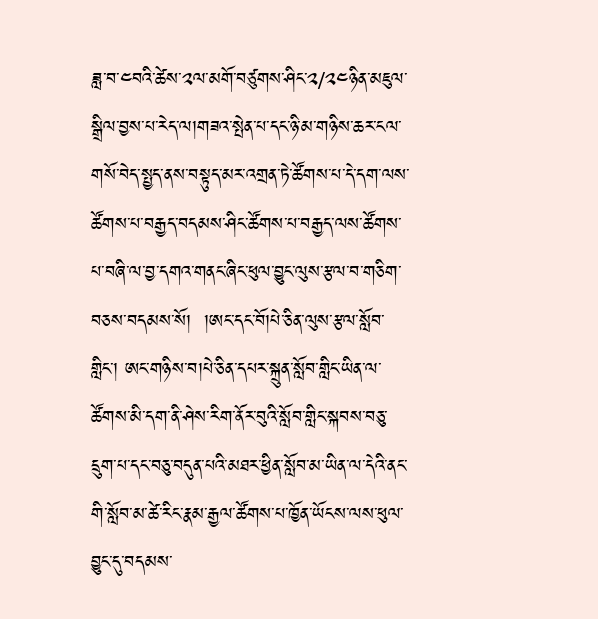ཟླ་བ་༤བའི་ཚེས་༢ལ་མགོ་བཙུགས་ཤིང་༢/༢༤ཉིན་མཇུལ་སྒྲིལ་བྱས་པ་རེད་ལ།གཟའ་སྤེན་པ་དང་ཉི་མ་གཉིས་ཆར་ངལ་གསོ་བེད་སྤྱད་ནས་བསྟུད་མར་འགྲན་ཏེ་ཚོགས་པ་དེ་དག་ལས་ཚོགས་པ་བརྒྱད་བདམས་ཤིང་ཚོགས་པ་བརྒྱད་ལས་ཚོགས་པ་བཞི་ལ་བྱ་དགའ་གནང་ཞིང་ཕུལ་བྱུང་ལུས་རྩལ་བ་གཅིག་བཅས་བདམས་སོ།  །ཨང་དང་བོ།པེ་ཅིན་ལུས་རྩལ་སློབ་གླིང་། ཨང་གཉིས་བ།པེ་ཅིན་དཔར་སྐྲུན་སློབ་གླིང་ཡིན་ལ་ཚོགས་མི་དག་ནི་ཤེས་རིག་ནོར་བུའི་སློབ་གླིང་སྐབས་བཅུ་དྲུག་པ་དང་བཅུ་བདུན་པའི་མཐར་ཕྱིན་སློབ་མ་ཡིན་ལ་དེའི་ནང་གི་སློབ་མ་ཚེ་རིང་རྣམ་རྒྱལ་ཚོགས་པ་ཁྱོན་ཡོངས་ལས་ཕུལ་བྱུང་དུ་བདམས་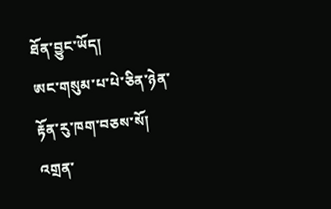ཐོན་བྱུང་ཡོད།
ཨང་གསུམ་པ་པེ་ཅིན་ཉེན་རྟོན་རུ་ཁག་བཅས་སོ།
འགྲན་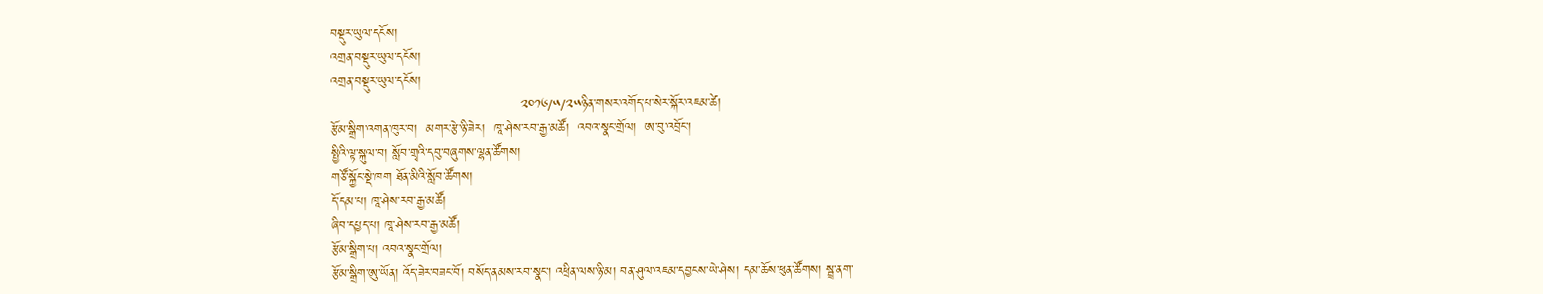བསྡུར་ཡུལ་དངོས།
འགྲན་བསྡུར་ཡུལ་དངོས།
འགྲན་བསྡུར་ཡུལ་དངོས།
                                           ༢༠༡༦/༥/༢༥ཉིན་གསར་འགོད་པ་སེར་སྐོར་འཇམ་ཚེ།
རྩོམ་སྒྲིག་འགན་ཁུར་བ།  མགར་རྩེ་ཉི་ཟེར།  ཁཱ་ཤེས་རབ་རྒྱ་མཚོ།  འབའ་སྣང་གྲོལ།  ཨ་བུ་འབྲོང་།
སྤྱིའི་ལྟ་སྐུལ་བ། སློབ་གྲྭའི་དབུ་བཞུགས་ལྷན་ཚོགས།
གཙོ་སྐྱོང་སྡེ་ཁག ཐོན་མིའི་སློབ་ཚོགས།
དོ་དམ་པ། ཁཱ་ཤེས་རབ་རྒྱ་མཚོ།
ཞིབ་དཔྱད་པ། ཁཱ་ཤེས་རབ་རྒྱ་མཚོ།
རྩོམ་སྒྲིག་པ། འབའ་སྣང་གྲོལ།
རྩོམ་སྒྲིག་ཨུ་ཡོན། འོད་ཟེར་བཟང་བོ། བསོད་ནམས་རབ་སྣང་། འཕྲིན་ལས་ཉི་མ། བན་ཤུལ་འཇམ་དབྱངས་ཡེ་ཤེས། དམ་ཆོས་ཕུན་ཚོགས། སྦྲ་ནག་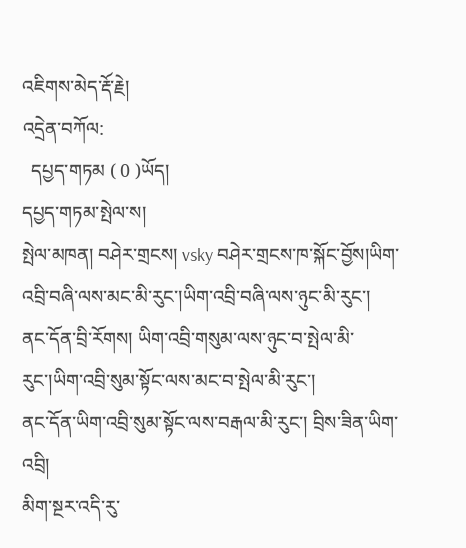འཇིགས་མེད་རྡོ་རྗེ།
འདྲེན་བཀོལ:
  དཔྱད་གཏམ ( 0 )ཡོད།
དཔྱད་གཏམ་སྤེལ་ས།
སྤེལ་མཁན། བཤེར་གྲངས། vsky བཤེར་གྲངས་ཁ་སྐོང་བྱོས།ཡིག་འབྲི་བཞི་ལས་མང་མི་རུང་།ཡིག་འབྲི་བཞི་ལས་ཉུང་མི་རུང་།
ནང་དོན་བྲི་རོགས། ཡིག་འབྲི་གསུམ་ལས་ཉུང་བ་སྤེལ་མི་རུང་།ཡིག་འབྲི་སུམ་སྟོང་ལས་མང་བ་སྤེལ་མི་རུང་།
ནང་དོན་ཡིག་འབྲི་སུམ་སྟོང་ལས་བརྒལ་མི་རུང་། བྲིས་ཟིན་ཡིག་འབྲི།
མིག་སྔར་འདི་རུ་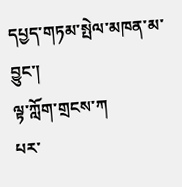དཔྱད་གཏམ་སྤེལ་མཁན་མ་བྱུང་།
ལྟ་ཀློག་གྲངས་ཀ
པར་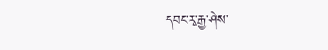དབང་རྭ་རྒྱ་ཤེས་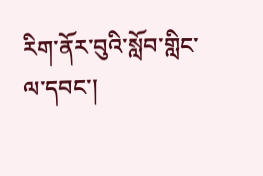རིག་ནོར་བུའི་སློབ་གླིང་ལ་དབང་།